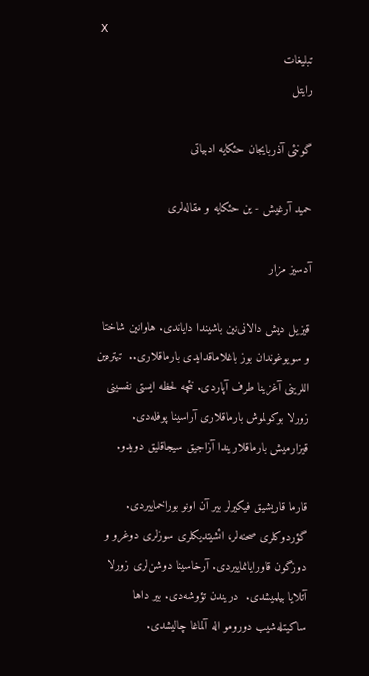X
تبلیغات
رایتل

گونئی آذربایجان حئکایه ادبیاتی

حمید آرغیش - ین حئکایه و مقاله‌لری

آدسیز مزار

قیزیل دیش دالانی‌نین باشیندا دایاندی. هاوانین شاختا و سویوغوندان بوز باغلاماقدایدی بارماقلاری..  تیتره‌ین اللرینی آغزینا طرف آپاردی. نئچه لحظه ایستی نفسینی زورلا بوکولموش بارماقلاری آراسینا پوفله‌دی. قیزارمیش بارماقلاریندا آزاجیق سیجاقلیق دویدو.

قارما قاریشیق فیکیرلر بیر آن اونو بوراخماییردی. گؤردوکلری صحنه‌لر، ائشیتدیکلری سوزلری دوغرو و دوزگون قاورایانماییردی. آرخاسینا دوشن‌لری زورلا آتلایا بیلمیشدی.  دریندن تؤوشه‌دی. بیر داها ساکیتله‌شیب دورومو اله آلماغا چالیشدی.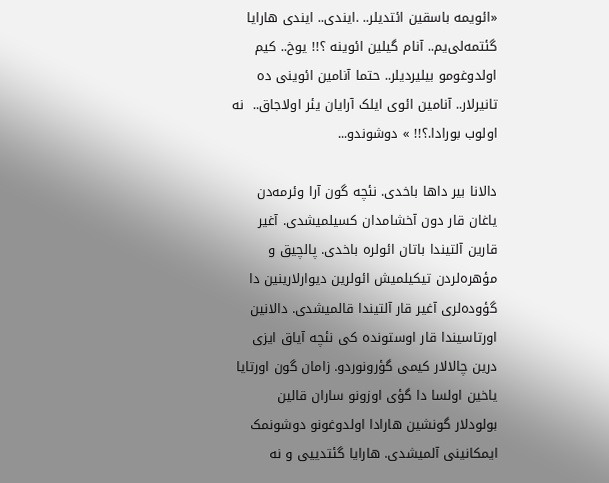«ائویمه باسقین ائتدیلر.. .ایندی.. ایندی هارایا گئتمه‌لی‌یم.. آنام گیلین ائوینه ؟!! یوخ.. کیم اولدوغومو بیلیردیلر.. حتما آنامین ائوینی ده تانیرلار.. آنامین ائوی ایلک آرایان یئر اولاجاق..  نه اولوب بورادا.؟!! » دوشوندو...

دالانا بیر داها باخدی. نئچه گون آرا وئرمه‌دن یاغان قار دون آخشامدان کسیلمیشدی. آغیر قارین آلتیندا باتان ائولره باخدی. پالچیق و مؤهره‌لردن تیکیلمیش ائولرین دیوارلارینین دا گؤوده‌لری آغیر قار آلتیندا قالمیشدی. دالانین اورتاسیندا قار اوستونده کی نئچه آیاق ایزی درین چالالار کیمی گؤرونوردو. زامان گون اورتایا یاخین اولسا دا گؤی اوزونو ساران قالین بولودلار گونشین هارادا اولدوغونو دوشونمک ایمکانینی آلمیشدی. هارایا گئتدییی و نه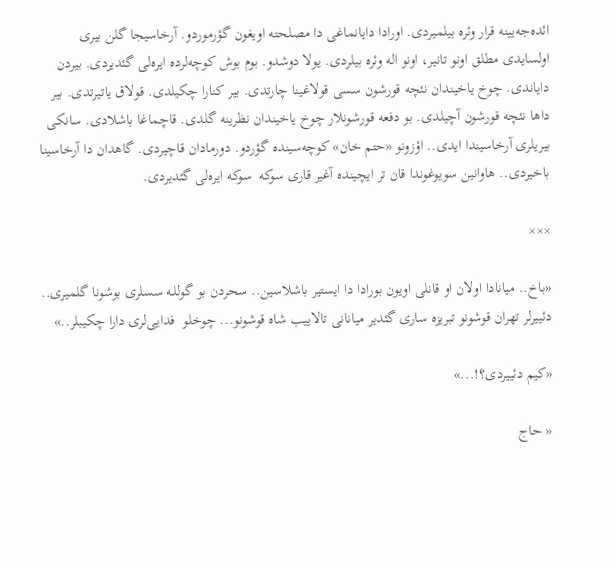ائده‌جه‌یینه قرار وئره بیلمیردی. اورادا دایانماغی دا مصلحته اویغون گؤرموردو. آرخاسیجا گلن‌ بیری اولسایدی مطلق اونو تانیر، اونو اله وئره بیلردی. یولا دوشدو. بوم بوش کوچه‌لرده ایره‌لی گئدیردی. بیردن دایاندی. چوخ یاخیندان نئچه قورشون سسی قولاغینا چارتدی. بیر کنارا چکیلدی. قولاق یاتیرتدی. بیر داها نئچه قورشون آچیلدی. بو دفعه قورشونلار چوخ یاخیندان نظرینه گلدی. قاچماغا باشلادی. سانکی بیریلری آرخاسیندا ایدی.. اؤزونو «حتم خان» کوچه‌سینده گؤردو. دورمادان قاچیردی. گاهدان دا آرخاسینا باخیردی.. هاوانین سویوغوندا قان تر ایچینده آغیر قاری سوکه  سوکه ایره‌لی گئدیردی.

×××

«باخ.. میانادا اولان او قانلی اویون بورادا دا ایستیر باشلاسین.. سحردن بو گوللـه سسلری بوشونا گلمیری.. دئییرلر تهران قوشونو تبریزه ساری گئدیر میانانی تالاییب شاه قوشونو... چوخلو  فدایی‌لری دارا چکیبلر..»

«کیم دئییردی؟!...»

« حاج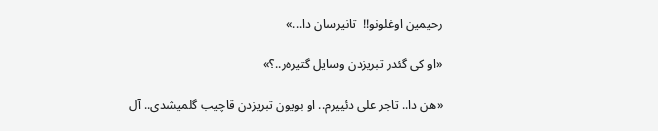رحیمین اوغلونو!!  تانیرسان دا...»

«او کی گئدر تبریزدن وسایل گتیره‌ر..؟»

«هن دا.. تاجر علی دئییرم.. او بویون تبریزدن قاچیب گلمیشدی.. آل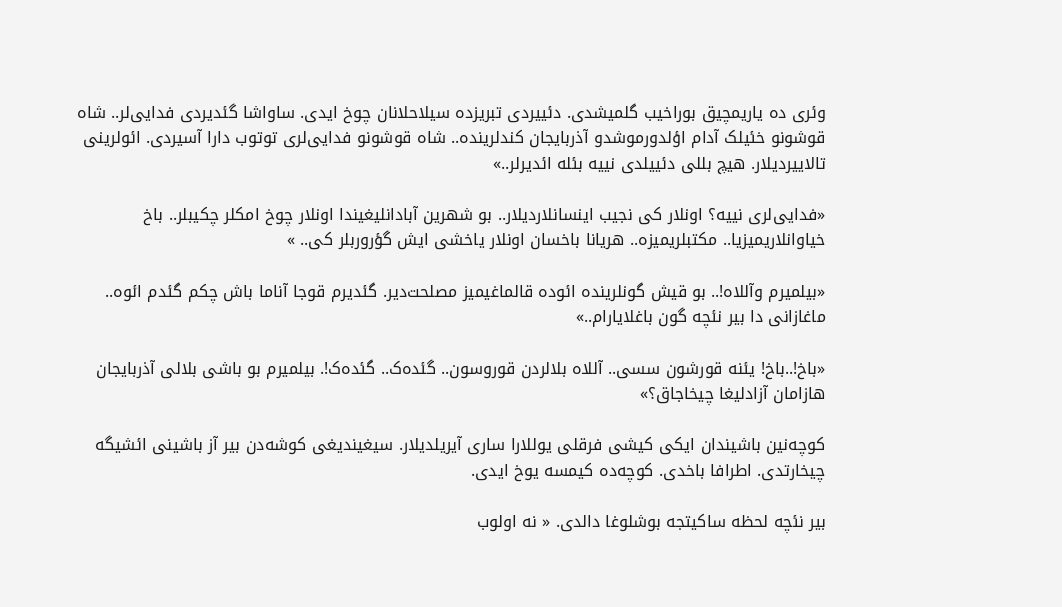وئری ده یاریمچیق بوراخیب گلمیشدی. دئییردی تبریزده سیلاحلانان چوخ ایدی. ساواشا گئدیردی فدایی‌لر.. شاه قوشونو خئیلک آدام اؤلدورموشدو آذربایجان کندلرینده.. شاه قوشونو فدایی‌لری توتوب دارا آسیردی. ائولرینی تالاییردیلار. هیچ بللی دئییلدی نییه بئله ائدیرلر..»

«فدایی‌لری نییه؟ اونلار کی نجیب اینسانلاردیلار.. بو شهرین آبادانلیغیندا اونلار چوخ امکلر چکیبلر.. باخ خیاوانلاریمیزیا.. مکتبلریمیزه.. هریانا باخسان اونلار یاخشی ایش گؤروربلر کی.. »

«بیلمیرم وآللاه!.. بو قیش گونلرینده ائوده قالماغیمیز مصلحت‌دیر. گئدیرم قوجا آناما باش چکم گئدم ائوه.. ماغازانی دا بیر نئچه گون باغلایارام..»

«باخ!..باخ! یئنه قورشون سسی.. آللاه بلالردن قوروسون.. گئده‌ک.. گئده‌ک!. بیلمیرم بو باشی بلالی آذربایجان هازامان آزادلیغا چیخاجاق؟»

کوچه‌نین باشیندان ایکی کیشی فرقلی یوللارا ساری آیریلدیلار. سیغیندیغی کوشه‌دن بیر آز باشینی ائشیگه چیخارتدی. اطرافا باخدی. کوچه‌ده کیمسه یوخ ایدی.

بیر نئچه لحظه ساکیتجه بوشلوغا دالدی. « نه اولوب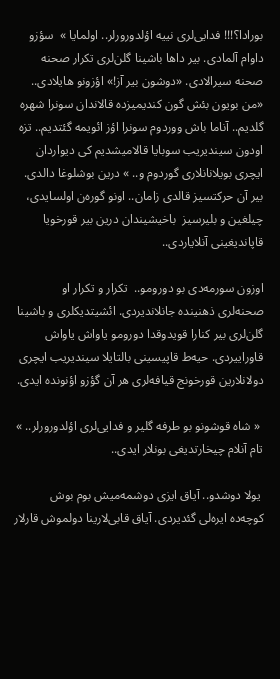بورادا؟!!! فدایی‌لری نییه اؤلدورورلر.. اولمایا »  سؤزو داوام آلمادی. بیر داها باشینا گلن‌لری تکرار صحنه  صحنه سیرالادی. «دوشون بیر آز!» اؤزونو هایلادی.. «من بویون بئش گون کندیمیزده قالاندان سونرا شهره گلدیم.. آناما باش ووردوم سونرا اؤز ائویمه گئتدیم.. تزه اودون سیندیریب سوبایا قالامیشدیم کی دیواردان ایچری بویلانانلاری گوردوم و.. » درین بوشلوغا دالدی. بیر آن حرکتسیز قالدی زامان.. اونو گوره‌ن اولسایدی، چیلغین و بلیرسیز  باخیشیندان درین بیر قورخویا قاپاندیغینی آنلایاردی..

اوزون سورمه‌دی بو دورومو..  تکرار و تکرار او صحنه‌لری ذهنینده جانلاندیردی. ائشیتدیکلری و باشینا گلن‌لری بیر کنارا قویدوقدا دورومو یاواش یاواش قاوراییردی. حیه‌ط قاپیسینی بالتایلا سیندیریب ایچری دولانلارین قورخونج قیافه‌لری هر آن گؤزو اؤنونده ایدی.

 « شاه قوشونو بو طرفه گلیر و فدایی‌لری اؤلدورورلر.. » تام آنلام چیخارتدیغی بونلار ایدی..

 یولا دوشدو.. آیاق ایزی دوشمه‌میش بوم بوش کوچه‌ده ایره‌لی گئدیردی. آیاق قابی‌لارینا دولموش قارلار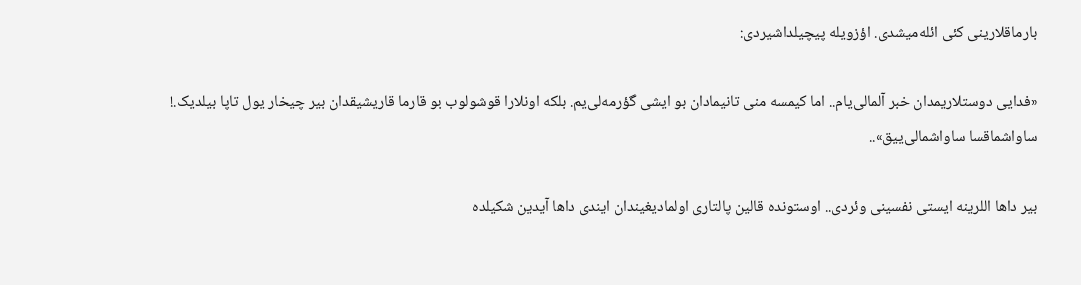بارماقلارینی کئی ائله‌میشدی. اؤزویله پیچیلداشیردی:

«فدایی دوستلاریمدان خبر آلمالی‌یام.. اما کیمسه منی تانیمادان بو ایشی گؤرمه‌لی‌یم. بلکه اونلارا قوشولوب بو قارما قاریشیقدان بیر چیخار یول تاپا بیلدیک.! ساواشماقسا ساواشمالی‌ییق»..

بیر داها اللرینه ایستی نفسینی وئردی.. اوستونده قالین پالتاری اولمادیغیندان ایندی داها آیدین شکیلده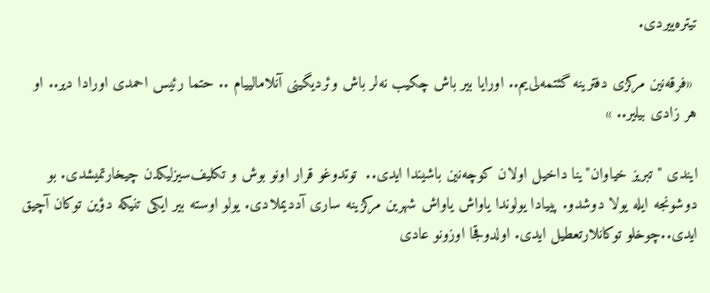تیتره‌ییردی.

 «فرقه‌نین مرکزی دفترینه گئتمه‌لی‌یم.. اورایا بیر باش چکیب نه‌لر باش وئردیگینی آنلامالییام .. حتما رئیس احمدی اورادا دیر.. او هر زادی بیلیر.. »

ایندی "تبریز خیاوان"ینا داخیل اولان کوچه‌نین باشیندا ایدی..  توتدوغو قرار اونو بوش و تکلیف‌سیزلیکدن چیخارتمیشدی. بو دوشونجه ایله یولا دوشدو. پییادا یولوندا یاواش یاواش شهرین مرکزینه ساری آددیملادی. یولو اوسته بیر ایکی تنیکه دؤین‌ توکان آچیق ایدی..چوخلو توکانلارتعطیل ایدی. اولدوقجا اوزونو عادی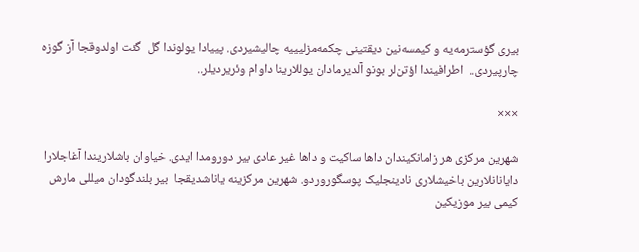بیری گؤسترمه‌یه و کیمسه‌نین دیقتینی چکمه‌مزلیییه چالیشیردی. پییادا یولوندا گل  گئت اولدوقجا آز گوزه چارپیردی..  اطرافیندا اؤتن‌لر بونو آلدیرمادان یوللارینا داوام وئریردیلر..

×××

شهرین مرکزی هر زامانکیندان داها ساکیت و داها غیر عادی بیر دورومدا ایدی. خیاوان باشلاریندا آغاجلارا دایانانلارین باخیشلاری نادینجلیک پوسگوروردو. شهرین مرکزینه یاناشدیقجا  بیر بلندگودان میللی مارش کیمی بیر موزیکین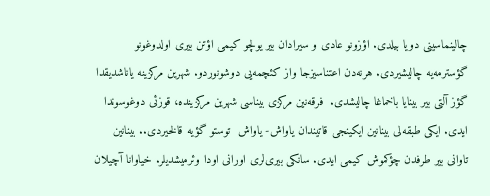چالینماسینی دویا بیلدی. اؤزونو عادی و سیرادان بیر یولچو کیمی اؤتن بیری اولدوغونو گؤسترمه‌یه چالیشیردی. هرنه‌دن اعتناسیزجا واز کئچمه‌یی دوشونوردو. شهرین مرکزینه یاناشدیقدا گؤز آلتی بیر بینایا باخماغا چالیشدی.  فرقه‌نین مرکزی بیناسی شهرین مرکزینده، قوزئی دوغوسوندا ایدی. ایکی طبقه‌لی بینانین ایکینجی قاتیندان یاواش- یاواش  توستو گؤیه قالخیردی.. بینانین تاوانی بیر طرفدن چؤکموش کیمی ایدی. سانکی بیری‌لری اورانی اودا وئرمیشدیلر. خیاوانا آچیلان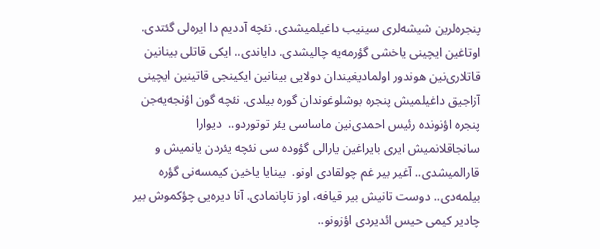پنجره‌لرین شیشه‌لری سینیب داغیلمیشدی. نئچه آددیم دا ایره‌لی گئتدی. اوتاغین ایچینی یاخشی گؤرمه‌یه چالیشدی. دایاندی.. ایکی قاتلی بینانین قاتلاری‌نین هوندور اولمادیغیندان دولایی بینانین ایکینجی قاتینین ایچینی آزاجیق داغیلمیش پنجره بوشلوغوندان گوره بیلدی. نئچه گون اؤنجه‌یه‌جن پنجره اؤنونده رئیس احمدی‌نین ماساسی یئر توتوردو..  دیوارا سانجاقلانمیش ایری بایراغین یارالی گؤوده سی نئچه یئردن یانمیش و قارالمیشدی.. آغیر بیر غم چولقادی اونو.  بینایا یاخین کیمسه‌نی گؤره بیلمه‌دی.. دوست تانیش بیر قیافه، اوز تاپانمادی. آنا دیره‌یی چؤکموش بیر چادیر کیمی حیس ائدیردی اؤزونو..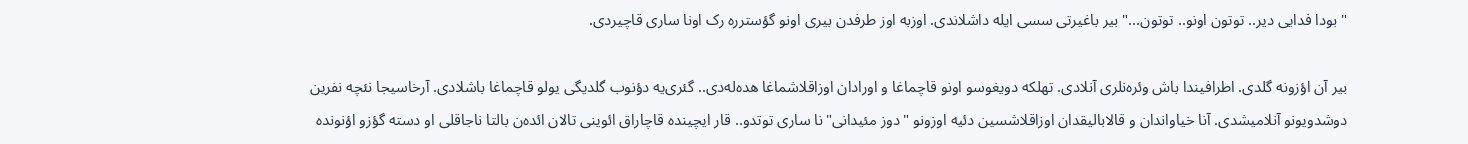" بودا فدایی دیر.. توتون اونو.. توتون..." بیر باغیرتی سسی ایله داشلاندی. اوزبه اوز طرفدن بیری اونو گؤسترره رک اونا ساری قاچیردی.

بیر آن اؤزونه گلدی. اطرافیندا باش وئره‌نلری آنلادی. تهلکه‌ دویغوسو اونو قاچماغا و اورادان اوزاقلاشماغا هده‌له‌دی.. گئری‌یه دؤنوب گلدیگی یولو قاچماغا باشلادی. آرخاسیجا نئچه نفرین دوشدویونو آنلامیشدی. آنا خیاواندان و قالابالیقدان اوزاقلاشسین دئیه اوزونو "دوز مئیدانی"نا ساری توتدو.. قار ایچینده قاچاراق ائوینی تالان ائده‌ن بالتا ناجاقلی او دسته گؤزو اؤنونده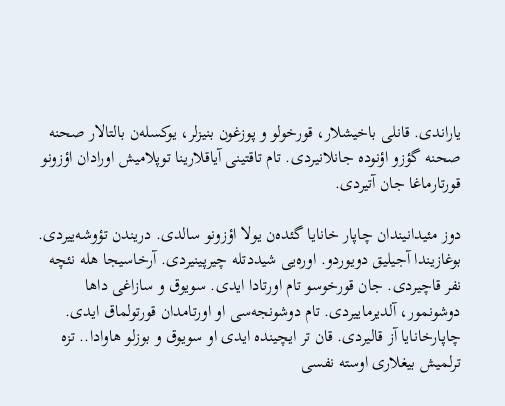یاراندی. قانلی باخیشلار، قورخولو و پوزغون بنیزلر، یوکسله‌ن بالتالار صحنه صحنه گؤزو اؤنوده جانلانیردی. تام تاقتینی آیاقلارینا توپلامیش اورادان اؤزونو قورتارماغا جان آتیردی.

دوز مئیدانیندان چاپار خانایا گئده‌ن یولا اؤزونو سالدی. دریندن تؤوشه‌ییردی. بوغازیندا آجیلیق دویوردو. اوره‌یی شیددتله چیرپینیردی. آرخاسیجا هله نئچه نفر قاچیردی. جان قورخوسو تام اورتادا ایدی. سویوق و سازاغی داها دوشونمور، آلدیرماییردی. تام دوشونجه‌سی او اورتامدان قورتولماق ایدی. چاپارخانایا آز قالیردی. قان تر ایچینده ایدی او سویوق و بوزلو هاوادا.. تزه ترلمیش بیغلاری اوسته نفسی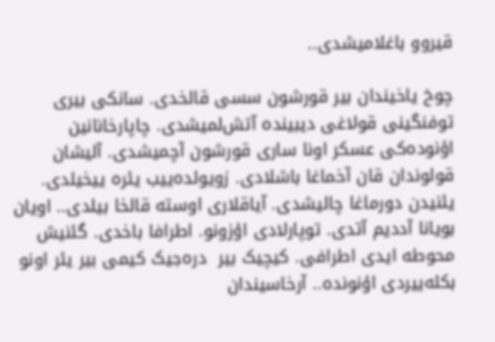قیروو باغلامیشدی..

چوخ یاخیندان بیر قورشون سسی قالخدی. سانکی بیری توفنگینی قولاغی دیبینده آتش‌لمیشدی. چاپارخانانین اؤنوده‌کی عسکر اونا ساری قورشون آچمیشدی. آلیشان قولوندان قان آخماغا باشلادی. زویولده‌ییب یئره ییخیلدی. یئنیدن دورماغا چالیشدی. آیاقلاری اوسته قالخا بیلدی.. اویان بویانا آددیم آتدی. توپارلادی اؤزونو. اطرافا باخدی. گئنیش محوطه ایدی اطرافی. کیچیک بیر  دره‌جیک کیمی بیر یئر اونو بکله‌ییردی اؤنونده.. آرخاسیندان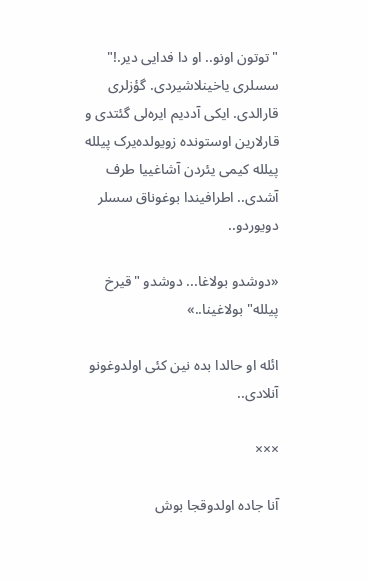"توتون اونو.. او دا فدایی دیر.!"  سسلری یاخینلاشیردی. گؤزلری قارالدی. ایکی آددیم ایره‌لی گئتدی و قارلارین اوستونده زویولده‌یرک پیلله پیلله کیمی یئردن آشاغییا طرف آشدی.. اطرافیندا بوغوناق سسلر دویوردو..

«دوشدو بولاغا... دوشدو "قیرخ پیلله" بولاغینا..»

ائله او حالدا بده نین کئی اولدوغونو آنلادی..

×××

آنا جاده‌ اولدوقجا بوش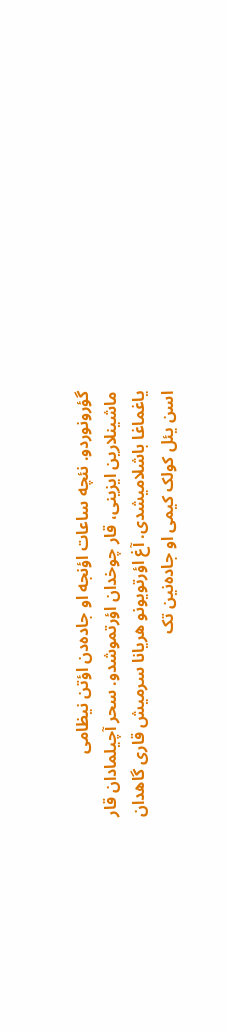گؤرونوردو. نئچه ساعات اؤنجه او جاده‌دن اؤتن نیظامی ماشینلارین ایزینی، قار چوخدان اؤرتموشدو. سحر آچیلمادان قار یاغماغا باشلامیشدی. آغ اؤرتویونو هریانا سرمیش قاری گاهدان اسن یئل کولک کیمی او جاده‌نین تک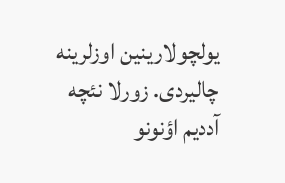یولچولارینین اوزلرینه چالیردی. زورلا نئچه آددیم اؤنونو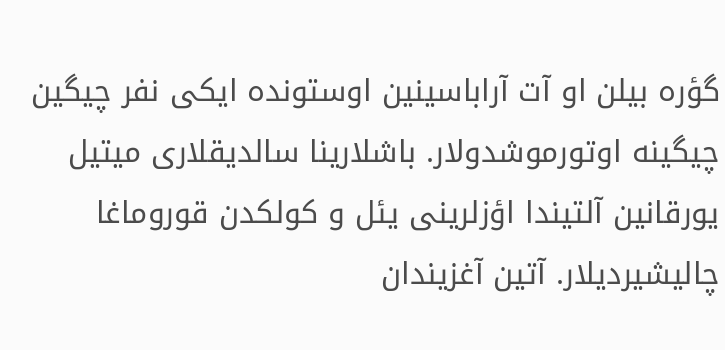گؤره بیلن او آت آراباسینین اوستونده ایکی نفر چیگین چیگینه اوتورموشدولار. باشلارینا سالدیقلاری میتیل یورقانین آلتیندا اؤزلرینی یئل و کولکدن قوروماغا چالیشیردیلار. آتین آغزیندان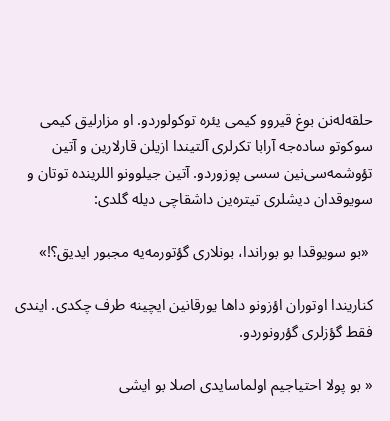حلقه‌له‌نن بوغ قیروو کیمی یئره توکولوردو. او مزارلیق کیمی سوکوتو ساده‌جه آرابا تکرلری آلتیندا ازیلن قارلارین و آتین تؤوشمه‌سی‌نین سسی پوزوردو. آتین جیلوونو اللرینده توتان و سویوقدان دیشلری تیتره‌ین داشقاچی دیله گلدی:

 «بو سویوقدا بو بوراندا، بونلاری گؤتورمه‌یه مجبور ایدیق؟!»

کناریندا اوتوران اؤزونو داها یورقانین ایچینه طرف چکدی. ایندی فقط گؤزلری گؤرونوردو.

« بو پولا احتیاجیم اولماسایدی اصلا بو ایشی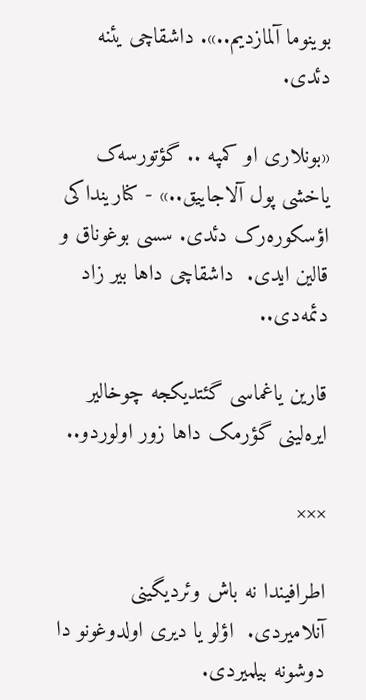بوینوما آلمازدیم..». داشقاچی یئنه دئدی.

«بونلاری او کمپه .. گؤتورسه‌ک یاخشی پول آلاجاییق..» - کنارینداکی اؤسکوره‌رک دئدی. سسی بوغوناق و قالین ایدی.  داشقاچی داها بیر زاد دئمه‌دی..

قارین یاغماسی گئتدیکجه چوخالیر ایره‌لینی گؤرمک داها زور اولوردو..

×××

اطرافیندا نه باش وئردیگینی آنلامیردی.  اؤلو یا دیری اولدوغونو دا دوشونه بیلمیردی.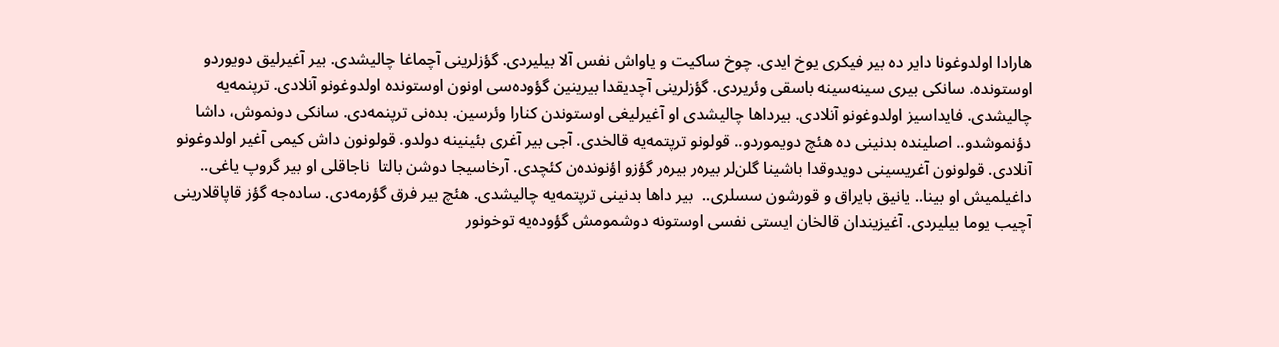هارادا اولدوغونا دایر ده بیر فیکری یوخ ایدی. چوخ ساکیت و یاواش نفس آلا بیلیردی. گؤزلرینی آچماغا چالیشدی. بیر آغیرلیق دویوردو اوستونده. سانکی بیری سینه‌سینه باسقی وئریردی. گؤزلرینی آچدیقدا بیرینین گؤوده‌سی اونون اوستونده اولدوغونو آنلادی. ترپنمه‌یه چالیشدی. فایداسیز اولدوغونو آنلادی. بیرداها چالیشدی او آغیرلیغی اوستوندن کنارا وئرسین. بده‌نی ترپنمه‌دی. سانکی دونموش، داشا دؤنموشدو.. اصلینده بدنینی ده هئچ دویموردو.. قولونو ترپتمه‌یه قالخدی. آجی بیر آغری بئینینه دولدو. قولونون داش کیمی آغیر اولدوغونو آنلادی. قولونون آغریسینی دویدوقدا باشینا گلن‌لر بیره‌ر بیره‌ر گؤزو اؤنونده‌ن کئچدی. آرخاسیجا دوشن بالتا  ناجاقلی او بیر گروپ یاغی‌.. داغیلمیش او بینا.. یانیق بایراق و قورشون سسلری..  بیر داها بدنینی ترپتمه‌یه چالیشدی. هئچ بیر فرق گؤرمه‌دی. ساده‌جه گؤز قاپاقلارینی آچیب یوما بیلیردی. آغیزیندان قالخان ایستی نفسی اوستونه دوشمومش گؤوده‌یه توخونور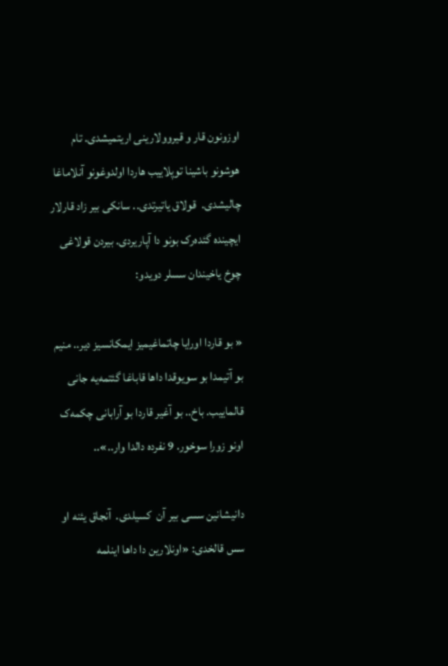اوزونون قار و قیروولارینی اریتمیشدی. تام هوشونو باشینا توپلاییب هاردا اولدوغونو آنلاماغا چالیشدی.  قولاق یاتیرتدی.. سانکی بیر زاد قارلار ایچینده گئده‌رک بونو دا آپاریردی. بیردن قولاغی چوخ یاخیندان سسلر دویدو:

« بو قاردا اورایا چاتماغیمیز ایمکانسیز دیر.. منیم بو آتیمدا بو سویوقدا داها قاباغا گئتمه‌یه جانی قالماییب. باخ.. بو آغیر قاردا بو آرابانی چکمه‌ک اونو زورا سوخور. 9 نفرده دالدا وار..»..

دانیشانین سسی بیر آن  کسیلدی.  آنجاق یئنه او سس قالخدی: «اونلارین دا داها اینلمه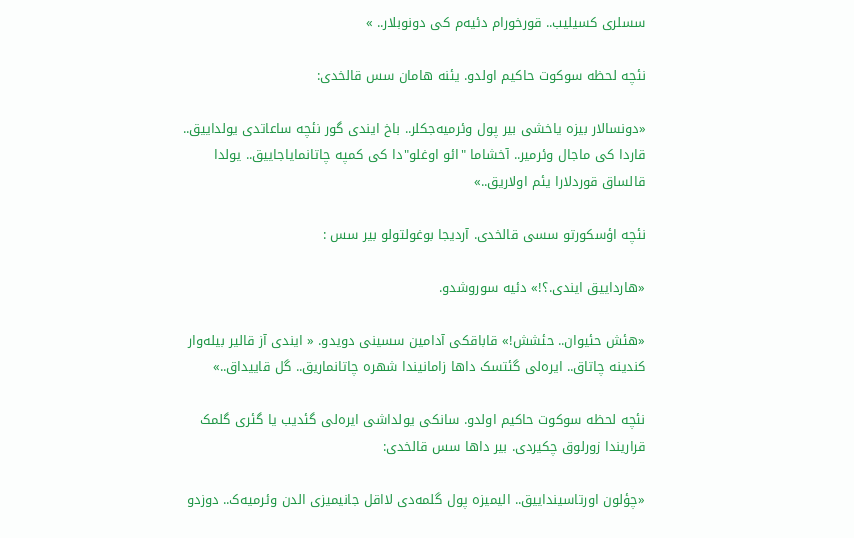سسلری کسیلیب.. قورخورام دئیه‌م کی دونوبلار.. »

نئچه لحظه سوکوت حاکیم اولدو. یئنه هامان سس قالخدی:

«دونسالار بیزه یاخشی بیر پول وئرمیه‌جکلر.. باخ ایندی گور نئچه ساعاتدی یولداییق.. قاردا کی ماجال وئرمیر.. آخشاما "ائو اوغلو"دا کی کمپه چاتانمایاجاییق.. یولدا قالساق قوردلارا یئم اولاریق..»

نئچه اؤسکورتو سسی قالخدی. آردیجا بوغولتولو بیر سس :

«هارداییق ایندی.؟!» دئیه سوروشدو.

«هئش حئیوان.. حئشش!» قاباقکی آدامین سسینی دویدو. « ایندی آز قالیر بیله‌وار کندینه چاتاق.. ایره‌لی گئتسک داها زامانیندا شهره چاتانماریق.. گل قاییداق..»

نئچه لحظه سوکوت حاکیم اولدو. سانکی یولداشی ایره‌لی گئدیب یا گئری گلمک قراریندا زورلوق چکیردی. بیر داها سس قالخدی:

«چؤلون اورتاسینداییق.. الیمیزه پول گلمه‌دی لااقل جانیمیزی الدن وئرمیه‌ک.. دوزدو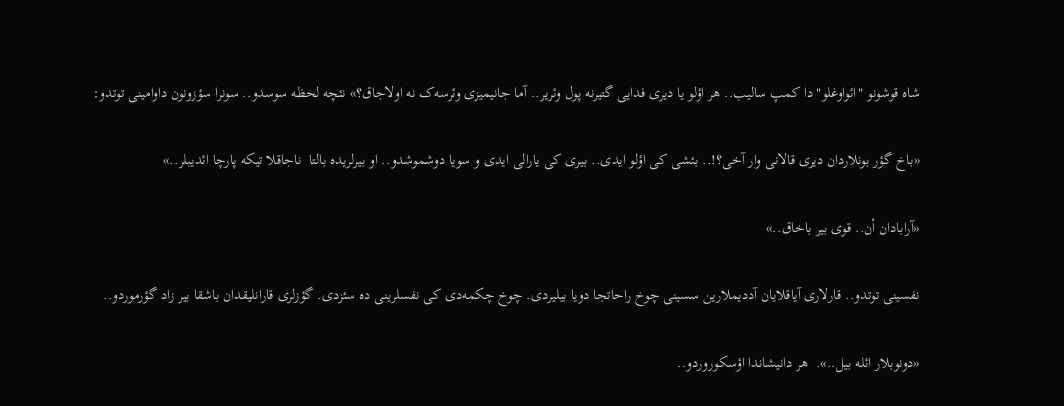شاه قوشونو "ائواوغلو" دا کمپ سالیب.. هر اؤلو یا دیری فدایی‌ گتیرنه پول وئریر.. آما جانیمیزی وئرسه‌ک نه اولاجاق؟» نئچه لحظه سوسدو.. سونرا سؤزونون داوامینی توتدو:

«باخ گؤر بونلاردان دیری قالانی وار آخی؟!.. بئشی کی اؤلو ایدی.. بیری کی یارالی ایدی و سویا دوشموشدو.. او بیرلریده بالتا  ناجاقلا تیکه پارچا ائدیبلر..»

«آرابادان أن.. قوی بیر باخاق..»

نفسینی توتدو.. قارلاری آیاقلایان آددیملارین سسینی چوخ راحاتجا دویا بیلیردی. چوخ چکمه‌دی کی نفسلرینی ده سئزدی. گؤزلری قارانلیقدان باشقا بیر زاد گؤرموردو..

«دونوبلار ائله بیل..».  هر دانیشاندا اؤسکوروردو..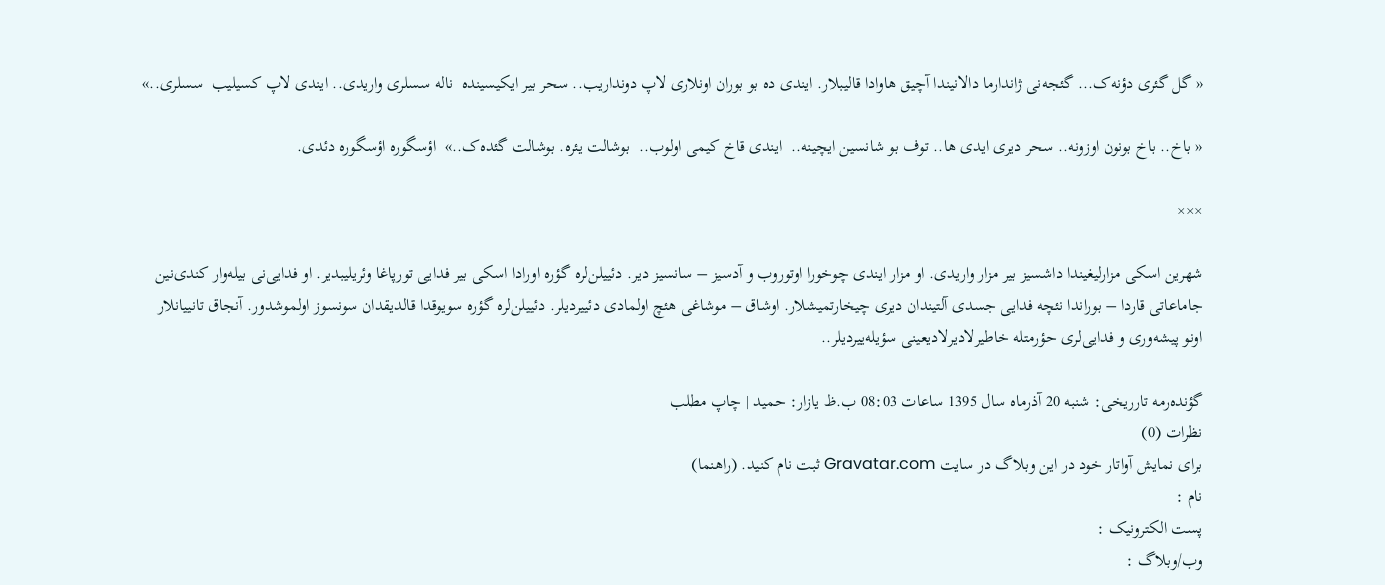« گل گئری دؤنه‌ک... گئجه‌نی ژاندارما دالانیندا آچیق هاوادا قالیبلار. ایندی ده بو بوران اونلاری لاپ دونداریب.. سحر بیر ایکیسینده  ناله سسلری واریدی.. ایندی لاپ کسیلیب  سسلری..»

« باخ.. باخ بونون اوزونه.. سحر دیری ایدی ها.. توف بو شانسین ایچینه..  ایندی قاخ کیمی اولوب..  بوشالت یئره. بوشالت گئده‌ک..»  اؤسگوره اؤسگوره دئدی.

×××

شهرین اسکی مزارلیغیندا داشسیز بیر مزار واریدی. او مزار ایندی چوخورا اوتوروب و آدسیز – سانسیز دیر. دئییلن‌لره گؤره اورادا اسکی بیر فدایی تورپاغا وئریلیبدیر. او فدایی‌نی بیله‌وار کندی‌نین جاماعاتی قاردا – بوراندا نئچه فدایی جسدی آلتیندان دیری چیخارتمیشلار. اوشاق – موشاغی هئچ اولمادی دئییردیلر. دئییلن‌لره گؤره سویوقدا قالدیقدان سونسوز اولموشدور. آنجاق تانییانلار اونو پیشه‌وری و فدایی‌لری حؤرمتله خاطیرلادیرلادیعینی سؤیله‌ییردیلر..

گؤنده‌رمه تارریخی: شنبه 20 آذر‌ماه سال 1395 ساعات 08:03 ب.ظ یازار: حمید | چاپ مطلب
نظرات (0)
برای نمایش آواتار خود در این وبلاگ در سایت Gravatar.com ثبت نام کنید. (راهنما)
نام :
پست الکترونیک :
وب/وبلاگ :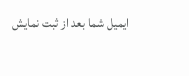ایمیل شما بعد از ثبت نمایش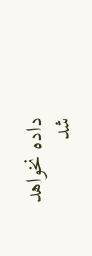داده نخواهد شد